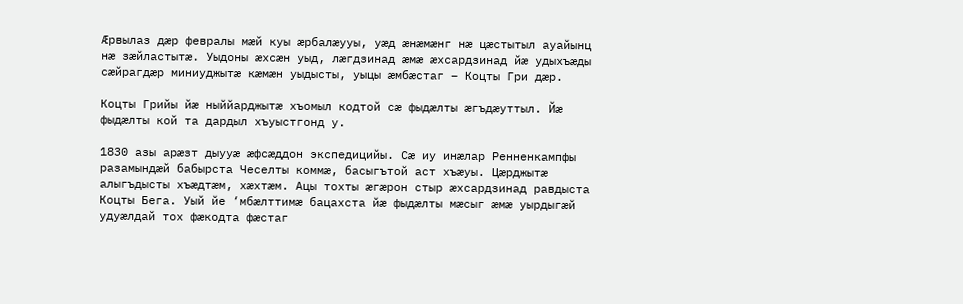Æрвылаз дæр февралы мæй куы æрбалæууы, уæд æнæмæнг нæ цæстытыл ауайынц нæ зæйластытæ. Уыдоны æхсæн уыд, лæгдзинад æмæ æхсардзинад йæ удыхъæды сæйрагдæр миниуджытæ кæмæн уыдысты, уыцы æмбæстаг – Коцты Гри дæр.

Коцты Грийы йæ ныййарджытæ хъомыл кодтой сæ фыдæлты æгъдæуттыл. Йæ фыдæлты кой та дардыл хъуыстгонд у.

1830 азы арæзт дыууæ æфсæддон экспедицийы. Сæ иу инæлар Ренненкампфы разамындæй бабырста Чеселты коммæ, басыгътой аст хъæуы. Цæрджытæ алыгъдысты хъæдтæм, хæхтæм. Ацы тохты æгæрон стыр æхсардзинад равдыста Коцты Бега. Уый йе ‘мбæлттимæ бацахста йæ фыдæлты мæсыг æмæ уырдыгæй удуæлдай тох фæкодта фæстаг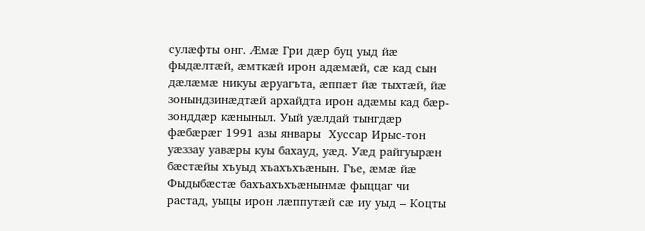сулæфты онг. Æмæ Гри дæр буц уыд йæ фыдæлтæй, æмткæй ирон адæмæй, сæ кад сын дæлæмæ никуы æруагъта, æппæт йæ тыхтæй, йæ зонындзинæдтæй архайдта ирон адæмы кад бæр-зонддæр кæныныл. Уый уæлдай тынгдæр фæбæрæг 1991 азы январы  Хуссар Ирыс-тон уæззау уавæры куы бахауд, уæд. Уæд райгуырæн бæстæйы хъуыд хъахъхъæнын. Гъе, æмæ йæ Фыдыбæстæ бахъахъхъæнынмæ фыццаг чи растад, уыцы ирон лæппутæй сæ иу уыд – Коцты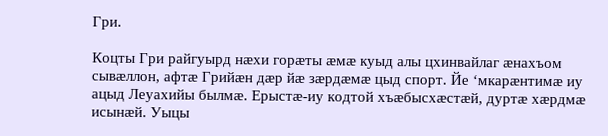Гри.

Коцты Гри райгуырд нæхи горæты æмæ куыд алы цхинвайлаг æнахъом сывæллон, афтæ Грийæн дæр йæ зæрдæмæ цыд спорт. Йе ‘мкарæнтимæ иу ацыд Леуахийы былмæ. Ерыстæ-иу кодтой хъæбысхæстæй, дуртæ хæрдмæ исынæй. Уыцы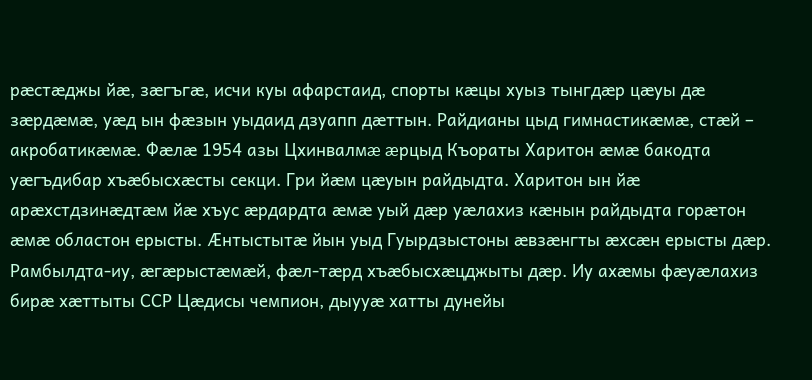рæстæджы йæ, зæгъгæ, исчи куы афарстаид, спорты кæцы хуыз тынгдæр цæуы дæ зæрдæмæ, уæд ын фæзын уыдаид дзуапп дæттын. Райдианы цыд гимнастикæмæ, стæй – акробатикæмæ. Фæлæ 1954 азы Цхинвалмæ æрцыд Къораты Харитон æмæ бакодта уæгъдибар хъæбысхæсты секци. Гри йæм цæуын райдыдта. Харитон ын йæ арæхстдзинæдтæм йæ хъус æрдардта æмæ уый дæр уæлахиз кæнын райдыдта горæтон æмæ областон ерысты. Æнтыстытæ йын уыд Гуырдзыстоны æвзæнгты æхсæн ерысты дæр. Рамбылдта-иу, æгæрыстæмæй, фæл-тæрд хъæбысхæцджыты дæр. Иу ахæмы фæуæлахиз бирæ хæттыты ССР Цæдисы чемпион, дыууæ хатты дунейы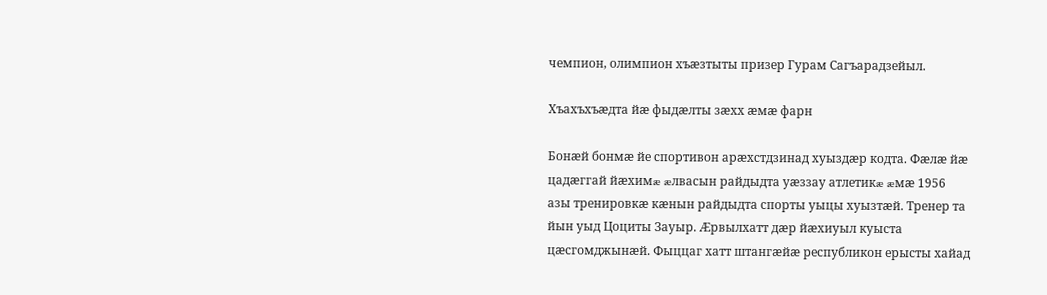чемпион, олимпион хъæзтыты призер Гурам Сагъарадзейыл.

Хъахъхъæдта йæ фыдæлты зæхх æмæ фарн

Бонæй бонмæ йе спортивон арæхстдзинад хуыздæр кодта. Фæлæ йæ цадæггай йæхимæ æлвасын райдыдта уæззау атлетикæ æмæ 1956 азы тренировкæ кæнын райдыдта спорты уыцы хуызтæй. Тренер та йын уыд Цоциты Зауыр. Æрвылхатт дæр йæхиуыл куыста цæсгомджынæй. Фыццаг хатт штангæйæ республикон ерысты хайад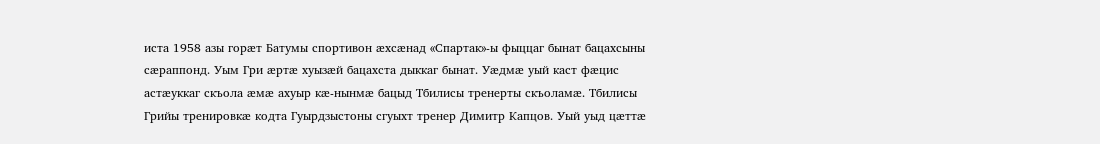иста 1958 азы горæт Батумы спортивон æхсæнад «Спартак»-ы фыццаг бынат бацахсыны сæраппонд. Уым Гри æртæ хуызæй бацахста дыккаг бынат. Уæдмæ уый каст фæцис астæуккаг скъола æмæ ахуыр кæ-нынмæ бацыд Тбилисы тренерты скъоламæ. Тбилисы Грийы тренировкæ кодта Гуырдзыстоны сгуыхт тренер Димитр Капцов. Уый уыд цæттæ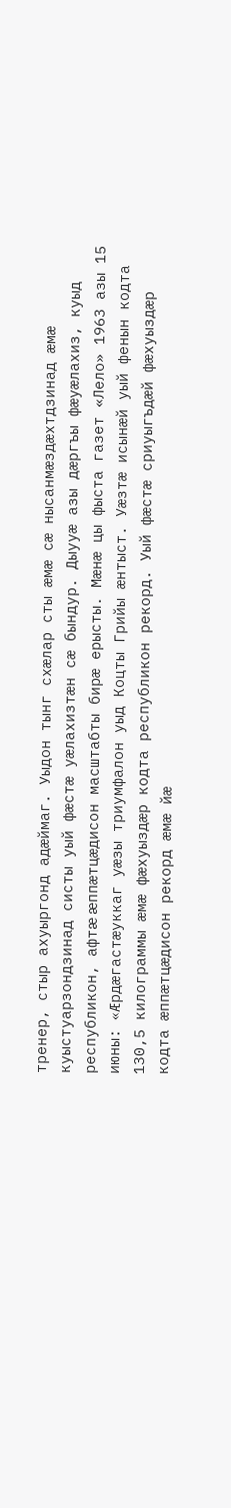тренер, стыр ахуыргонд адæймаг. Уыдон тынг схæлар сты æмæ сæ нысанмæздæхтдзинад æмæ куыстуарзондзинад систы уый фæстæ уæлахизтæн сæ бындур. Дыууæ азы дæргъы фæуæлахиз, куыд республикон, афтæ æппæтцæдисон масштабты бирæ ерысты. Мæнæ цы фыста газет «Лело» 1963 азы 15 июны: «Æрдæгастæуккаг уæзы триумфалон уыд Коцты Грийы æнтыст. Уæзтæ исынæй уый фенын кодта 130,5 килограммы æмæ фæхуыздæр кодта республикон рекорд. Уый фæстæ сриуыгъдæй фæхуыздæр кодта æппæтцæдисон рекорд æмæ йæ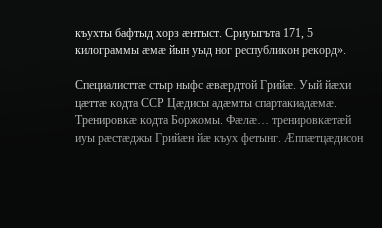къухты бафтыд хорз æнтыст. Сриуыгъта 171, 5 килограммы æмæ йын уыд ног республикон рекорд».

Специалисттæ стыр ныфс æвæрдтой Грийæ. Уый йæхи цæттæ кодта ССР Цæдисы адæмты спартакиадæмæ. Тренировкæ кодта Боржомы. Фæлæ… тренировкæтæй иуы рæстæджы Грийæн йæ къух фетынг. Æппæтцæдисон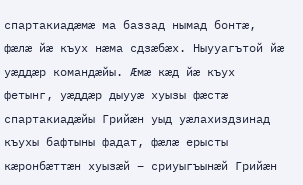спартакиадæмæ ма баззад нымад бонтæ, фæлæ йæ къух нæма сдзæбæх. Ныууагътой йæ уæддæр командæйы. Æмæ кæд йæ къух фетынг, уæддæр дыууæ хуызы фæстæ спартакиадæйы Грийæн уыд уæлахиздзинад къухы бафтыны фадат, фæлæ ерысты кæронбæттæн хуызæй – сриуыгъынæй Грийæн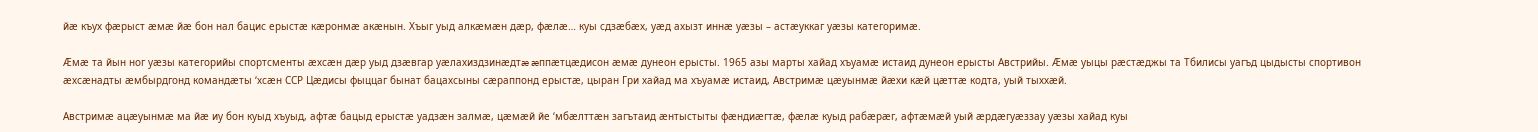йæ къух фæрыст æмæ йæ бон нал бацис ерыстæ кæронмæ акæнын. Хъыг уыд алкæмæн дæр, фæлæ… куы сдзæбæх, уæд ахызт иннæ уæзы – астæуккаг уæзы категоримæ.

Æмæ та йын ног уæзы категорийы спортсменты æхсæн дæр уыд дзæвгар уæлахиздзинæдтæ æппæтцæдисон æмæ дунеон ерысты. 1965 азы марты хайад хъуамæ истаид дунеон ерысты Австрийы. Æмæ уыцы рæстæджы та Тбилисы уагъд цыдысты спортивон æхсæнадты æмбырдгонд командæты ‘хсæн ССР Цæдисы фыццаг бынат бацахсыны сæраппонд ерыстæ, цыран Гри хайад ма хъуамæ истаид, Австримæ цæуынмæ йæхи кæй цæттæ кодта, уый тыххæй.

Австримæ ацæуынмæ ма йæ иу бон куыд хъуыд, афтæ бацыд ерыстæ уадзæн залмæ, цæмæй йе ‘мбæлттæн загътаид æнтыстыты фæндиæгтæ, фæлæ куыд рабæрæг, афтæмæй уый æрдæгуæззау уæзы хайад куы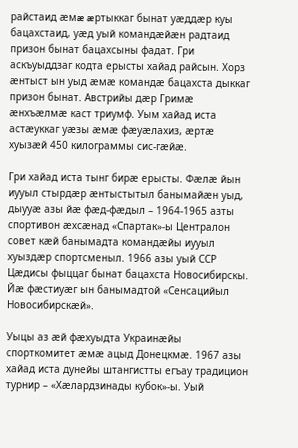райстаид æмæ æртыккаг бынат уæддæр куы бацахстаид, уæд уый командæйæн радтаид призон бынат бацахсыны фадат. Гри аскъуыддзаг кодта ерысты хайад райсын. Хорз æнтыст ын уыд æмæ командæ бацахста дыккаг призон бынат. Австрийы дæр Гримæ æнхъæлмæ каст триумф. Уым хайад иста астæуккаг уæзы æмæ фæуæлахиз, æртæ хуызæй 450 килограммы сис-гæйæ.

Гри хайад иста тынг бирæ ерысты. Фæлæ йын иууыл стырдæр æнтыстытыл банымайæн уыд, дыууæ азы йæ фæд-фæдыл – 1964-1965 азты спортивон æхсæнад «Спартак»-ы Централон совет кæй банымадта командæйы иууыл хуыздæр спортсменыл. 1966 азы уый ССР Цæдисы фыццаг бынат бацахста Новосибирскы. Йæ фæстиуæг ын банымадтой «Сенсацийыл Новосибирскæй».

Уыцы аз æй фæхуыдта Украинæйы спорткомитет æмæ ацыд Донецкмæ. 1967 азы хайад иста дунейы штангистты егъау традицион турнир – «Хæлардзинады кубок»-ы. Уый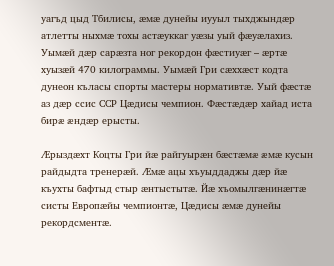уагъд цыд Тбилисы, æмæ дунейы иууыл тыхджындæр атлетты ныхмæ тохы астæуккаг уæзы уый фæуæлахиз. Уымæй дæр сарæзта ног рекордон фæстиуæг – æртæ хуызæй 470 килограммы. Уымæй Гри сæххæст кодта дунеон къласы спорты мастеры нормативтæ. Уый фæстæ аз дæр ссис ССР Цæдисы чемпион. Фæстæдæр хайад иста бирæ æндæр ерысты.

Æрыздæхт Коцты Гри йæ райгуырæн бæстæмæ æмæ кусын райдыдта тренерæй. Æмæ ацы хъуыддаджы дæр йæ къухты бафтыд стыр æнтыстытæ. Йæ хъомылгæнинæгтæ систы Европæйы чемпионтæ, Цæдисы æмæ дунейы рекордсментæ.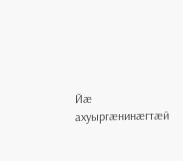Йæ ахуыргæнинæгтæй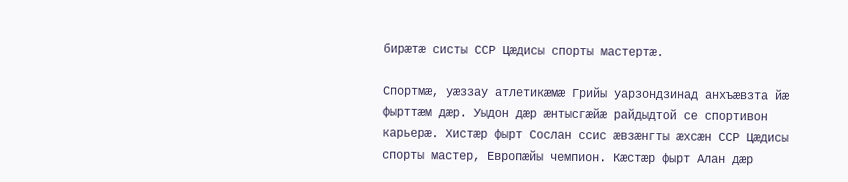бирæтæ систы ССР Цæдисы спорты мастертæ.

Спортмæ, уæззау атлетикæмæ Грийы уарзондзинад анхъæвзта йæ фырттæм дæр. Уыдон дæр æнтысгæйæ райдыдтой се спортивон карьерæ. Хистæр фырт Сослан ссис æвзæнгты æхсæн ССР Цæдисы спорты мастер, Европæйы чемпион. Кæстæр фырт Алан дæр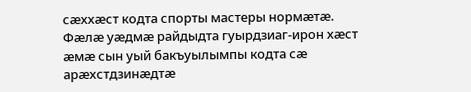сæххæст кодта спорты мастеры нормæтæ. Фæлæ уæдмæ райдыдта гуырдзиаг-ирон хæст æмæ сын уый бакъуылымпы кодта сæ арæхстдзинæдтæ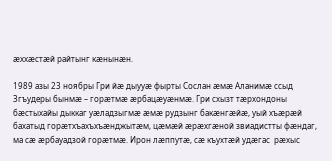æххæстæй райтынг кæнынæн.

1989 азы 23 ноябры Гри йæ дыууæ фырты Сослан æмæ Аланимæ ссыд Згъудеры бынмæ – горæтмæ æрбацæуæнмæ. Гри схызт тæрхондоны бæстыхайы дыккаг уæладзыгмæ æмæ рудзынг бакæнгæйæ, уый хъæрæй бахатыд горæтхъахъхъæнджытæм, цæмæй æрæхгæной звиадистты фæндаг, ма сæ æрбауадзой горæтмæ. Ирон лæппутæ, сæ къухтæй удæгас  рæхыс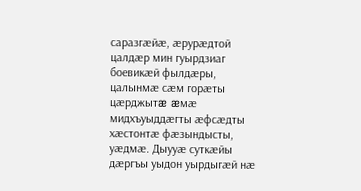саразгæйæ, æрурæдтой цалдæр мин гуырдзиаг боевикæй фылдæры, цалынмæ сæм горæты цæрджытæ æмæ мидхъуыддæгты æфсæдты хæстонтæ фæзындысты, уæдмæ. Дыууæ суткæйы дæргъы уыдон уырдыгæй нæ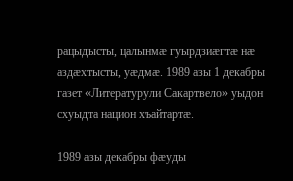рацыдысты, цалынмæ гуырдзиæгтæ нæ аздæхтысты, уæдмæ. 1989 азы 1 декабры газет «Литературули Сакартвело» уыдон схуыдта национ хъайтартæ.

1989 азы декабры фæуды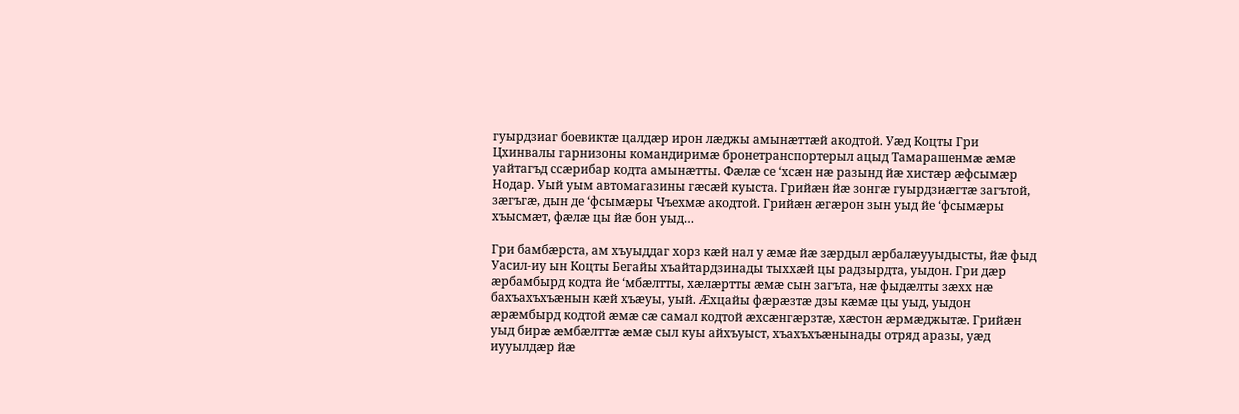гуырдзиаг боевиктæ цалдæр ирон лæджы амынæттæй акодтой. Уæд Коцты Гри Цхинвалы гарнизоны командиримæ бронетранспортерыл ацыд Тамарашенмæ æмæ уайтагъд ссæрибар кодта амынæтты. Фæлæ се ‘хсæн нæ разынд йæ хистæр æфсымæр Нодар. Уый уым автомагазины гæсæй куыста. Грийæн йæ зонгæ гуырдзиæгтæ загътой, зæгъгæ, дын де ‘фсымæры Чъехмæ акодтой. Грийæн æгæрон зын уыд йе ‘фсымæры хъысмæт, фæлæ цы йæ бон уыд…

Гри бамбæрста, ам хъуыддаг хорз кæй нал у æмæ йæ зæрдыл æрбалæууыдысты, йæ фыд Уасил-иу ын Коцты Бегайы хъайтардзинады тыххæй цы радзырдта, уыдон. Гри дæр æрбамбырд кодта йе ‘мбæлтты, хæлæртты æмæ сын загъта, нæ фыдæлты зæхх нæ бахъахъхъæнын кæй хъæуы, уый. Æхцайы фæрæзтæ дзы кæмæ цы уыд, уыдон æрæмбырд кодтой æмæ сæ самал кодтой æхсæнгæрзтæ, хæстон æрмæджытæ. Грийæн уыд бирæ æмбæлттæ æмæ сыл куы айхъуыст, хъахъхъæнынады отряд аразы, уæд иууылдæр йæ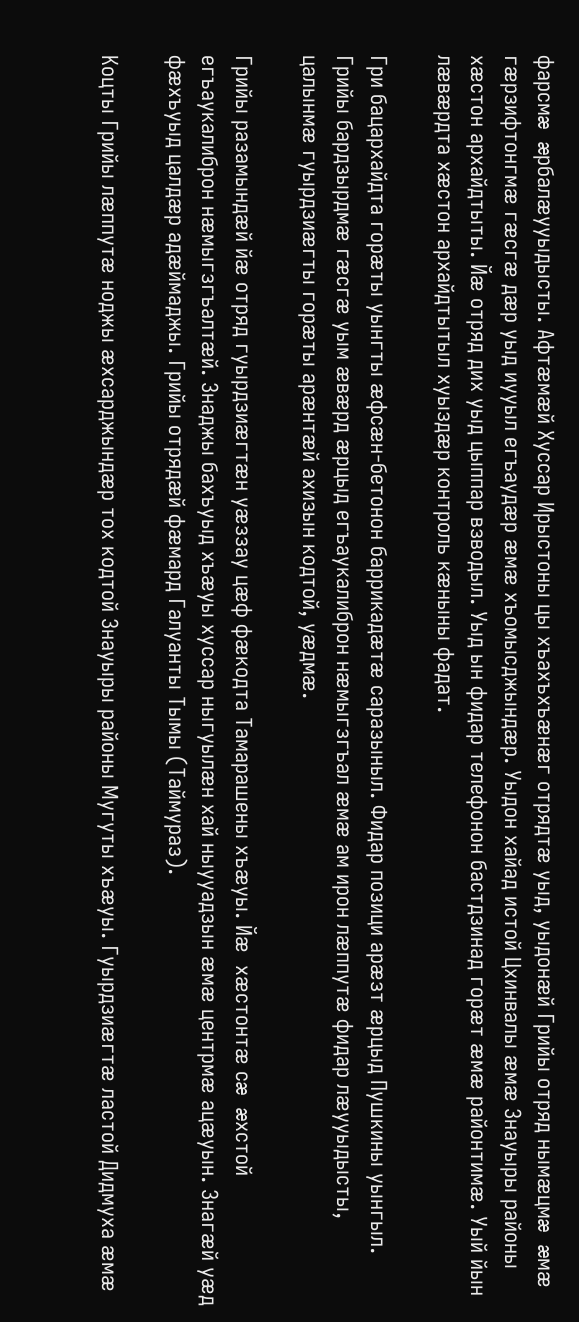фарсмæ æрбалæууыдысты. Афтæмæй Хуссар Ирыстоны цы хъахъхъæнæг отрядтæ уыд, уыдонæй Грийы отряд нымæцмæ æмæ гæрзифтонгмæ гæсгæ дæр уыд иууыл егъаудæр æмæ хъомысджындæр. Уыдон хайад истой Цхинвалы æмæ Знауыры районы хæстон архайдтыты. Йæ отряд дих уыд цыппар взводыл. Уыд ын фидар телефонон бастдзинад горæт æмæ районтимæ. Уый йын лæвæрдта хæстон архайдтытыл хуыздæр контроль кæныны фадат.

Гри бацархайдта горæты уынгты æфсæн-бетонон баррикадæтæ саразыныл. Фидар позици арæзт æрцыд Пушкины уынгыл. Грийы бардзырдмæ гæсгæ уым æвæрд æрцыд егъаукалиброн нæмыгзгъал æмæ ам ирон лæппутæ фидар лæууыдысты, цалынмæ гуырдзиæгты горæты арæнтæй ахизын кодтой, уæдмæ.

Грийы разамындæй йæ отряд гуырдзиæгтæн уæззау цæф фæкодта Тамарашены хъæуы. Йæ  хæстонтæ сæ æхстой егъаукалиброн нæмыгзгъалтæй. Знаджы бахъуыд хъæуы хуссар ныгуылæн хай ныууадзын æмæ центрмæ ацæуын. Знагæй уæд фæхъуыд цалдæр адæймаджы. Грийы отрядæй фæмард Галуанты Тымы (Таймураз).

Коцты Грийы лæппутæ ноджы æхсарджындæр тох кодтой Знауыры районы Мугуты хъæуы. Гуырдзиæгтæ ластой Дидмуха æмæ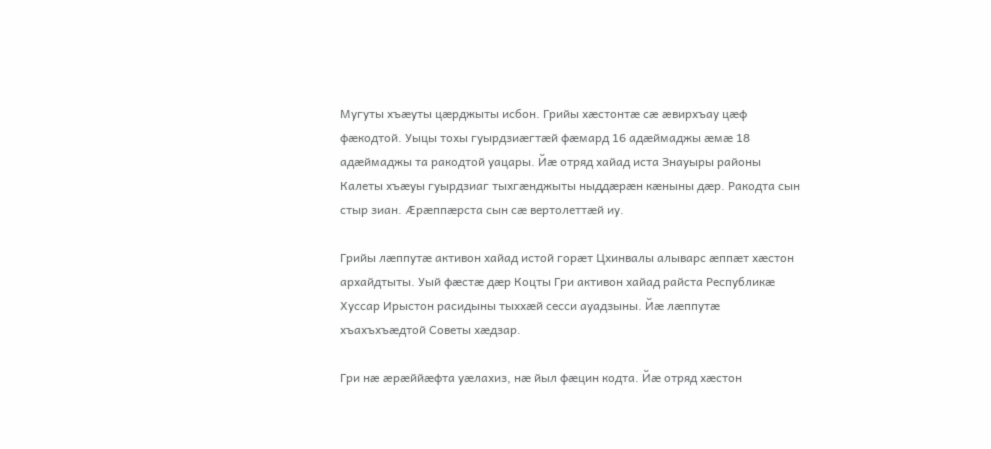Мугуты хъæуты цæрджыты исбон. Грийы хæстонтæ сæ æвирхъау цæф фæкодтой. Уыцы тохы гуырдзиæгтæй фæмард 16 адæймаджы æмæ 18 адæймаджы та ракодтой уацары. Йæ отряд хайад иста Знауыры районы Калеты хъæуы гуырдзиаг тыхгæнджыты ныддæрæн кæныны дæр. Ракодта сын стыр зиан. Æрæппæрста сын сæ вертолеттæй иу.

Грийы лæппутæ активон хайад истой горæт Цхинвалы алыварс æппæт хæстон архайдтыты. Уый фæстæ дæр Коцты Гри активон хайад райста Республикæ Хуссар Ирыстон расидыны тыххæй сесси ауадзыны. Йæ лæппутæ хъахъхъæдтой Советы хæдзар.

Гри нæ æрæййæфта уæлахиз, нæ йыл фæцин кодта. Йæ отряд хæстон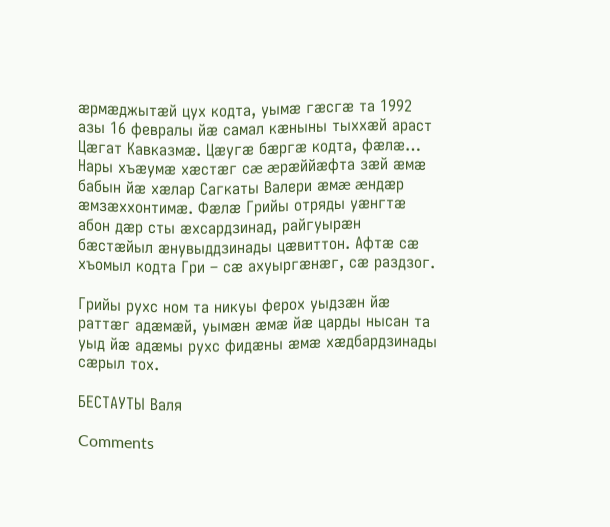æрмæджытæй цух кодта, уымæ гæсгæ та 1992 азы 16 февралы йæ самал кæныны тыххæй араст Цæгат Кавказмæ. Цæугæ бæргæ кодта, фæлæ… Нары хъæумæ хæстæг сæ æрæййæфта зæй æмæ бабын йæ хæлар Сагкаты Валери æмæ æндæр æмзæххонтимæ. Фæлæ Грийы отряды уæнгтæ абон дæр сты æхсардзинад, райгуырæн бæстæйыл æнувыддзинады цæвиттон. Афтæ сæ хъомыл кодта Гри – сæ ахуыргæнæг, сæ раздзог.

Грийы рухс ном та никуы ферох уыдзæн йæ раттæг адæмæй, уымæн æмæ йæ царды нысан та уыд йæ адæмы рухс фидæны æмæ хæдбардзинады сæрыл тох.

БЕСТАУТЫ Валя

Comments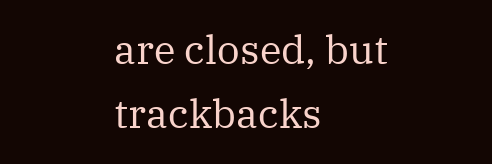are closed, but trackbacks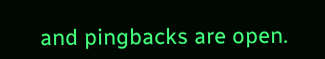and pingbacks are open.